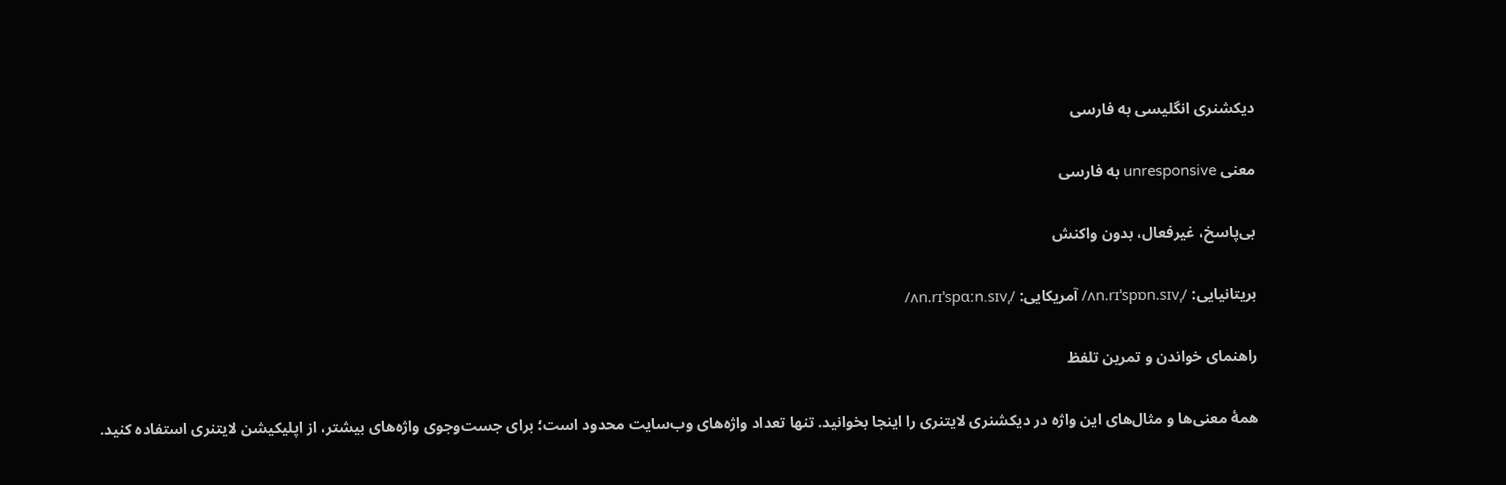دیکشنری انگلیسی به فارسی

معنی unresponsive به فارسی

بی‌پاسخ، غیرفعال، بدون واکنش

بریتانیایی: /ˌʌn.rɪˈspɒn.sɪv/ آمریکایی: /ˌʌn.rɪˈspɑːn.sɪv/

راهنمای خواندن و تمرین تلفظ

همهٔ معنی‌ها و مثال‌های این واژه در دیکشنری لایتنری را اینجا بخوانید. تنها تعداد واژه‌های وب‌سایت محدود است؛ برای جست‌وجوی واژه‌های بیشتر، از اپلیکیشن لایتنری استفاده کنید.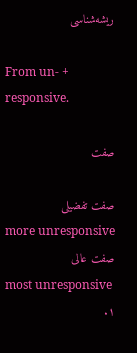ریشه‌شناسی

From un- + responsive.

صفت

صفت تفضیلی
more unresponsive
صفت عالی
most unresponsive
۱.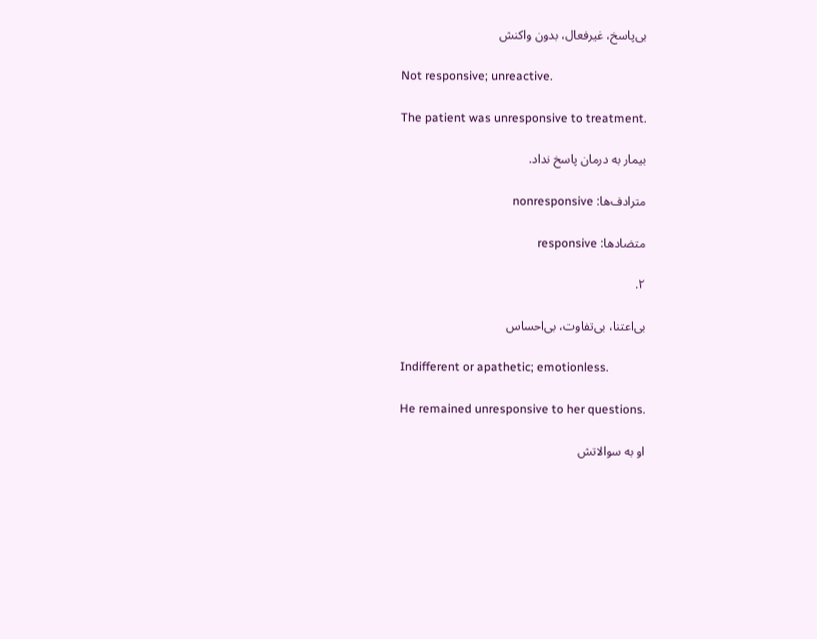بی‌پاسخ، غیرفعال، بدون واکنش

Not responsive; unreactive.

The patient was unresponsive to treatment.

بیمار به درمان پاسخ نداد.

مترادف‌ها: nonresponsive

متضادها: responsive

۲.

بی‌اعتنا، بی‌تفاوت، بی‌احساس

Indifferent or apathetic; emotionless.

He remained unresponsive to her questions.

او به سوالاتش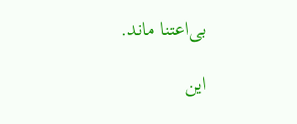بی‌اعتنا ماند.

این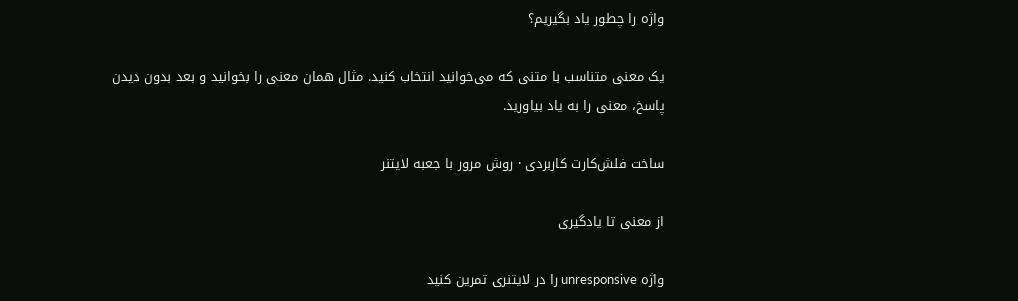واژه را چطور یاد بگیریم؟

یک معنی متناسب با متنی که می‌خوانید انتخاب کنید. مثال همان معنی را بخوانید و بعد بدون دیدن پاسخ، معنی را به یاد بیاورید.

ساخت فلش‌کارت کاربردی · روش مرور با جعبه لایتنر

از معنی تا یادگیری

واژه unresponsive را در لایتنری تمرین کنید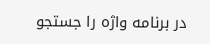در برنامه واژه را جستجو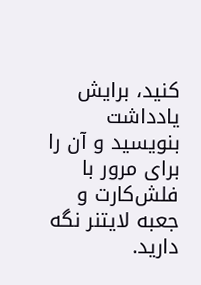کنید، برایش یادداشت بنویسید و آن را برای مرور با فلش‌کارت و جعبه لایتنر نگه دارید.